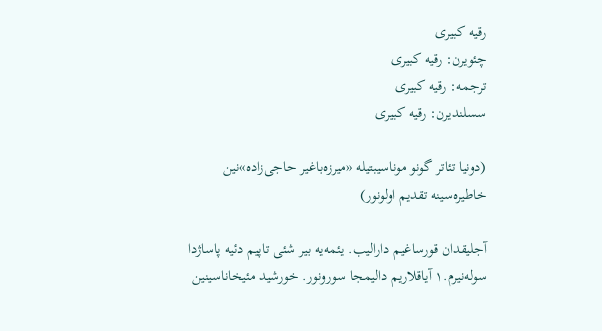رقیه کبیری
چئویرن: رقیه کبیری
ترجمه: رقیه کبیری
سسلندیرن: رقیه کبیری

(دونیا تئاتر گونو موناسیبتیله «میرزه‌باغیر حاجی‌زاده»نین خاطیره‌سینه تقدیم اولونور)

آجلیقدان قورساغیم دارالیب. یئمه‌یه بیر شئی تاپیم دئیه پاساژدا سوله‌نیرم.۱ آیاقلاریم دالیمجا سورونور. خورشید مئیخاناسینین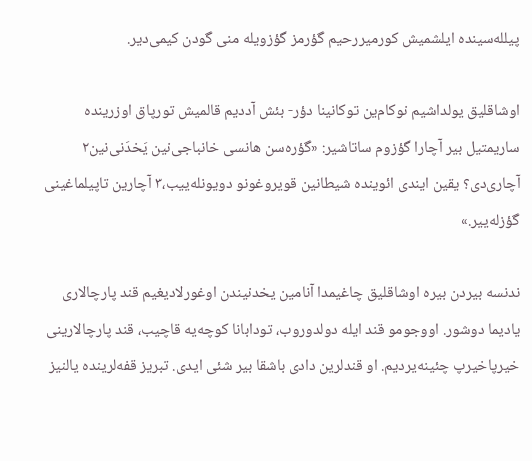پیلله‌سینده ایلشمیش کورمیررحیم گؤرمز گؤزویله منی گودن کیمی‌دیر.

اوشاقلیق یولداشیم نوکام‌ین توکانینا دؤر- بئش آددیم قالمیش تورپاق اوزرینده ساریمتیل بیر آچارا گؤزوم ساتاشیر: «گؤره‌سن هانسی خانباجی‌نین یَخدَنی‌‌نین۲ آچاری‌دی؟ یقین ایندی ائوینده شیطانین قویروغونو دویونله‌ییب،۳ آچارین تاپیلماغینی گؤزله‌ییر.»

ندنسه بیردن بیره اوشاقلیق چاغیمدا آنامین یخدنیندن اوغورلادیغیم قند پارچالاری یادیما دوشور. اووجومو قند ایله دولدوروب، تودابانا کوچه‌یه قاچیب، قند پارچالارینی خیرپاخیرپ چئینه‌یردیم. او قندلرین دادی باشقا بیر شئی ایدی. تبریز قفه‌لرینده یالنیز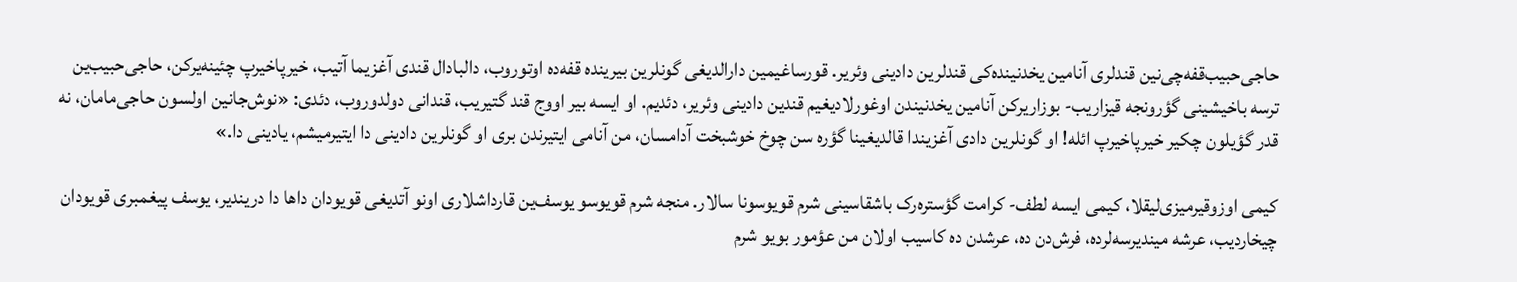حاجی‌حبیب‌قفه‌چی‌نین قندلری آنامین یخدنینده‌کی قندلرین دادینی وئریر. قورساغیمین دارالدیغی گونلرین بیرینده قفه‌ده اوتوروب، دالبادال قندی آغزیما آتیب، خیرپاخیرپ چئینه‌یرکن، حاجی‌حبیب‌ین ترسه باخیشینی گؤرونجه قیزاریب- بوزاریرکن آنامین یخدنیندن اوغورلادیغیم قندین دادینی وئریر، دئدیم. او ایسه بیر اووج قند گتیریب، قندانی دولدوروب، دئدی: «نوش‌جانین اولسون حاجی‌مامان، نه قدر گؤیلون چکیر خیرپاخیرپ ائله! او گونلرین دادی آغزیندا قالدیغینا گؤره سن چوخ خوشبخت آدامسان، من آنامی ایتیرندن بری او گونلرین دادینی دا ایتیرمیشم، یادینی دا.»

کیمی اوزوقیرمیزی‌لیقلا، کیمی ایسه لطف- کرامت گؤستره‌رک باشقاسینی شرم قویوسونا سالار. منجه شرم قویوسو یوسف‌ین قارداشلاری اونو آتدیغی قویودان داها دا دریندیر، یوسف پیغمبری قویودان چیخاردیب، عرشه میندیرسه‌لرده، فرش‌دن ده، عرشدن ده کاسیب اولان من عؤمور بویو شرم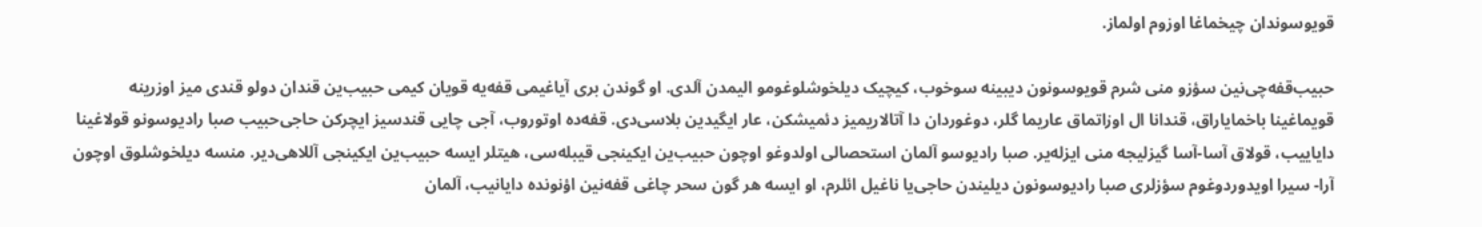قویوسوندان چیخماغا اوزوم اولماز.

حبیب‌قفه‌چی‌نین سؤزو منی شرم قویوسونون دیبینه سوخوب، کیچیک دیلخوشلوغومو الیمدن آلدی. او گوندن بری آیاغیمی قفه‌یه قویان کیمی حبیب‌ین قندان دولو قندی میز اوزرینه قویماغینا باخمایاراق، قندانا ال اوزاتماق عاریما گلر، دوغوردان دا آتالاریمیز دئمیشکن، عار ایگیدین بلاسی‌دی. قفه‌ده اوتوروب، آجی چایی قندسیز ایچرکن حاجی‌حبیب صبا رادیوسونو قولاغینا دایاییب، قولاق آسا-آسا گیزلیجه منی ایزله‌یر. صبا رادیوسو آلمان استحصالی اولدوغو اوچون حبیب‌ین ایکینجی قیبله‌سی، هیتلر ایسه حبیب‌ین ایکینجی آللاهی‌دیر. منسه دیلخوشلوق اوچون آرا- سیرا اویدوردوغوم سؤزلری صبا رادیوسونون دیلیندن حاجی‌یا ناغیل ائلرم، او ایسه هر گون سحر چاغی قفه‌نین اؤنونده دایانیب، آلمان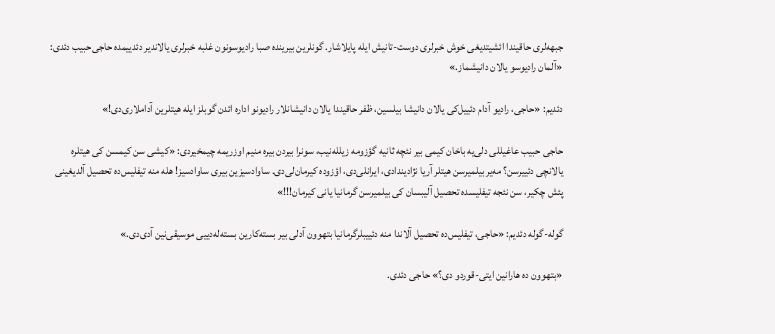جبهه‌لری حاقیندا ائشیتدیغی خوش خبرلری دوست-تانیش ایله پایلاشار. گونلرین بیرینده صبا رادیوسونون غلبه خبرلری یالاندیر دئدییمده حاجی‌حبیب دئدی: «آلمان رادیوسو یالان دانیشماز.»

دئدیم: «حاجی، رادیو آدام دئییل‌کی یالان دانیشا بیلسین، ظفر حاقیندا یالان دانیشانلار رادیونو اداره ائدن گوبلز ایله هیتلرین آداملاری‌دی!»

حاجی حبیب عاغیللی دلی‌یه باخان کیمی بیر نئچه ثانیه گؤزومه زیلله‌نیب، سونرا بیردن بیره منیم اوزریمه چیمخیردی: «کیشی سن کیمسن کی هیتلره یالانچی دئییرسن؟ مه‌یر بیلمیرسن هیتلر آریا نژادیندادی، ایرانلی‌دی، اؤزوده کیرمان‌لی‌دی. ساوادسیزین بیری ساوادسیز! هله منه تیفلیس‌ده تحصیل آلدیغینی پئش چکیر، سن نئجه تیفلیسده تحصیل آلیبسان کی بیلمیرسن گرمانیا یانی کیرمان!!!»

گوله-گوله دئدیم: «حاجی، تیفلیس‌ده تحصیل آلاندا منه دئییبلرگرمانیا بتهوون آدلی بیر بسته‌کارین بسته‌له‌دییی موسیقی‌نین آدی‌دی.»

«بتهوون ده هارانین ایتی-قوردو دی؟» حاجی دئدی.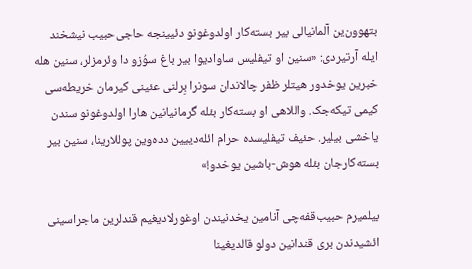بتهوون‌ین ‌آلمانیالی بیر بسته‌کار اولدوغونو دئیینجه حاجی‌حبیب نیشخند ایله آرتیردی: «سنین او تیفلیس ساوادیوا بیر باغ سوُزو دا وئرمزلر، سنین هله خبرین یوخدور هیتلر ظفر چالاندان سونرا بِرلنی عئینی کیرمان خریطه‌سی کیمی تیکه‌جک. واللاهی او بسته‌کار بئله گرمانیانین هارا اولدوغونو سندن یاخشی بیلیر. حئیف تیفلیسده حرام ائله‌دییین د‌ده‌وین پوللارینا، سنین بیر بسته‌کارجان بئله هوش-باشین یوخدو!»

بیلمیرم ‌حبیب‌قفه‌چی آنامین یخدنیندن اوغورلادیغیم قندلرین ماجراسینی ائشیدندن بری قندانین دولو قالدیغینا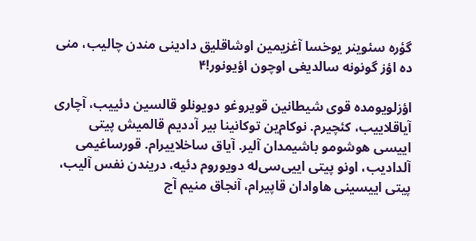گؤره سئوینر یوخسا آغزیمین اوشاقلیق دادینی مندن چالیب، منی ده اؤز گونونه سالدیغی اوچون اؤیونور!۴

اؤزلویومده قوی شیطانین قویروغو دویونلو قالسین دئییب، آچاری آیاقلاییب، کئچیرم. نوکام‌ین توکانینا بیر آددیم قالمیش پیتی اییسی هوشومو باشیمدان آلیر. آیاق ساخلاییرام. قورساغیمی آلدادیب، اونو پیتی اییی‌سی‌له دویوروم دئیه، دریندن نفس آلیب، پیتی اییسینی هاوادان قاپیرام، آنجاق منیم آج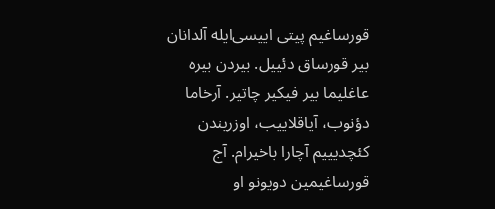قورساغیم پیتی اییسی‌ایله آلدانان بیر قورساق دئییل. بیردن بیره عاغلیما بیر فیکیر چاتیر. آرخاما دؤنوب، آیاقلاییب، اوزریندن کئچدیییم آچارا باخیرام. آج قورساغیمین دویونو او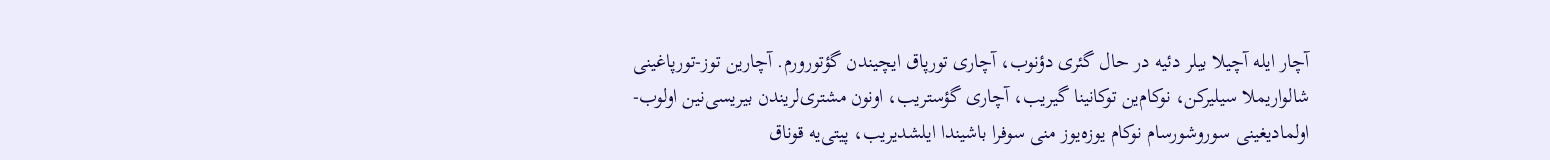آچار ایله آچیلا بیلر دئیه در حال گئری دؤنوب، آچاری تورپاق ایچیندن گؤتورورم. آچارین توز-تورپاغینی شالواریملا سیلیرکن، نوکام‌ین توکانینا گیریب، آچاری گؤستریب، اونون مشتری‌لریندن بیریسی‌نین اولوب- اولمادیغینی سوروشورسام نوکام یوزه‌یوز منی سوفرا باشیندا ایلشدیریب، پیتی‌یه قوناق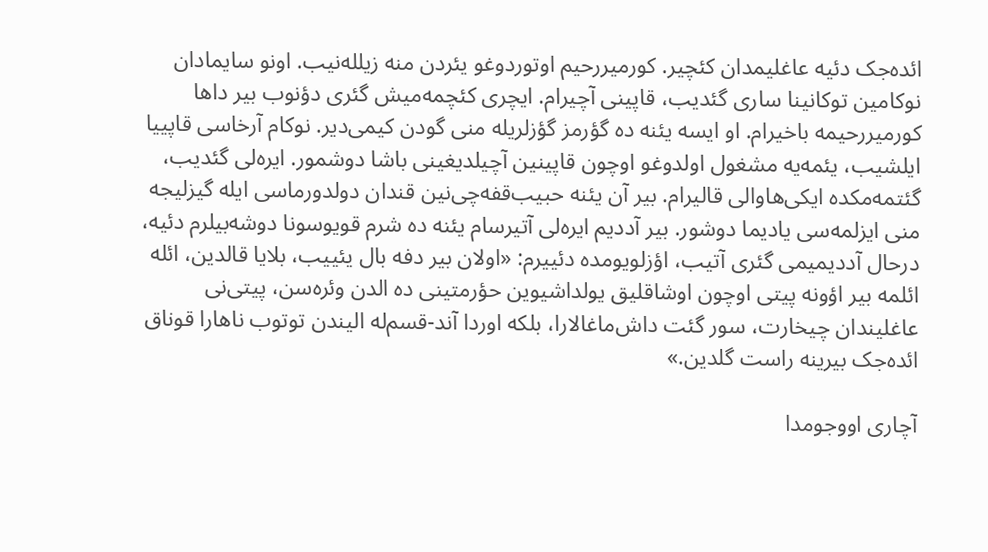ائده‌جک دئیه عاغلیمدان کئچیر. کورمیررحیم اوتوردوغو یئردن منه زیلله‌نیب. اونو سایمادان نوکامین توکانینا ساری گئدیب، قاپینی آچیرام. ایچری کئچمه‌میش گئری دؤنوب بیر داها کورمیررحیمه باخیرام. او ایسه یئنه ده گؤرمز گؤزلریله منی گودن کیمی‌دیر. نوکام آرخاسی قاپییا ایلشیب، یئمه‌یه مشغول اولدوغو اوچون قاپینین آچیلدیغینی باشا دوشمور. ایره‌لی گئدیب، گئتمه‌مکده ایکی‌هاوالی قالیرام. بیر آن یئنه حبیب‌قفه‌چی‌نین قندان دولدورماسی ایله گیزلیجه منی ایزلمه‌سی یادیما دوشور. بیر آددیم ایره‌لی آتیرسام یئنه ده شرم قویوسونا دوشه‌بیلرم دئیه، درحال آددیمیمی گئری آتیب‌، اؤزلویومده دئییرم: «اولان بیر دفه بال یئییب، بلایا قالدین، ائله ائلمه بیر اؤونه پیتی اوچون اوشاقلیق یولداشیوین حؤرمتینی ده الدن وئره‌سن، پیتی‌نی عاغلیندان چیخارت، سور گئت داش‌ماغالارا، بلکه اوردا آند-قسم‌له الیندن توتوب ناهارا قوناق ائده‌جک بیرینه راست گلدین.»

آچاری اووجومدا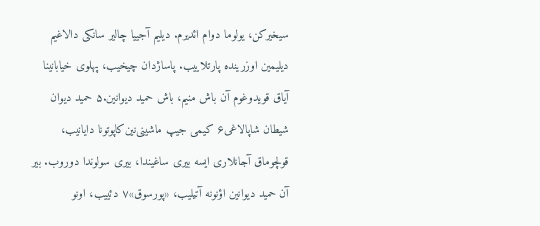سیخیرکن، یولوما دوام ائدیرم. دیلیم آجییا چالیر سانکی دالاغیم دیلیمین اوزرینده پارتلاییب. پاساژدان چیخیب، پهلوی خیابانینا آیاق قویدوغوم آن باش منیم، باش حمید ‌دیوانین.۵ حمید دیوان شیطان شاپالاغی۶ کیمی جیپ ماشینی‌نین‌کاپوتونا دایانیب، قولچوماق آجانلاری ایسه بیری ساغیندا، بیری سولوندا دوروب. بیر آن حمید ‌دیوانین اؤنونه آتیلیب، «پورسوق»۷ دئییب، اونو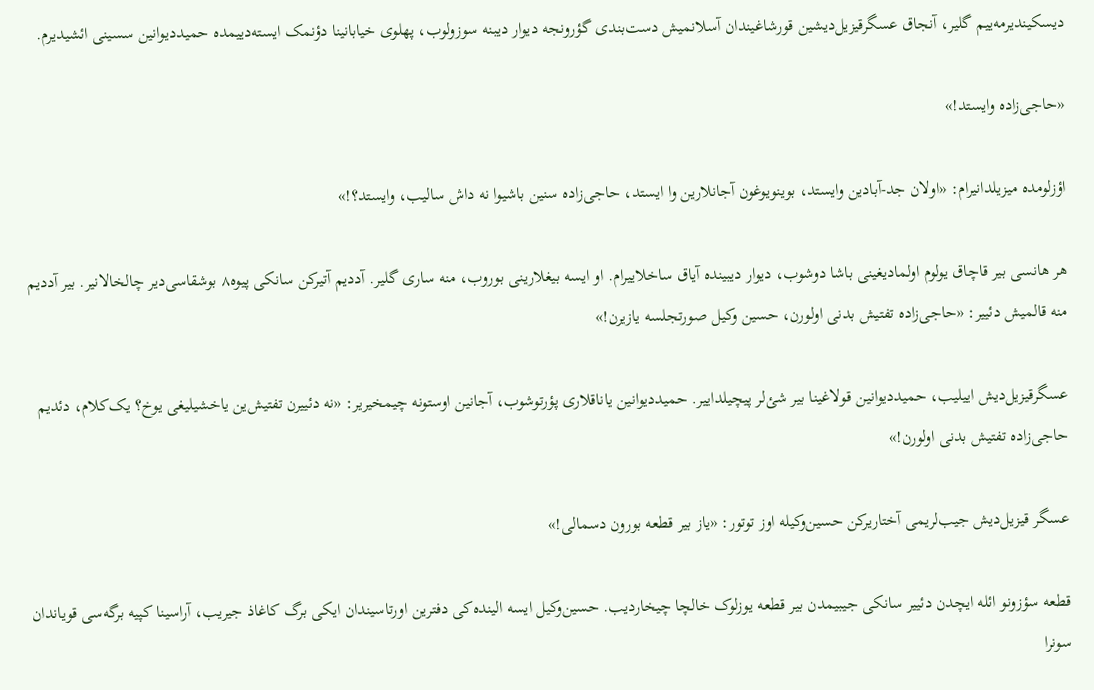دیسکیندیرمه‌ییم گلیر، آنجاق عسگر‌قیزیل‌دیشین قورشاغیندان آسلانمیش دست‌بندی گؤرونجه دیوار دیبنه سوزولوب، پهلوی خیابانینا دؤنمک ایسته‌دییمده حمید‌دیوانین سسینی ائشیدیرم.

«حاجی‌زاده وایستد!»

اؤزلومده میزیلدانیرام: «اولان جد-آبادین وایستد، بوینویوغون آجانلارین وا ایستد، حاجی‌زاده سنین باشیوا نه داش سالیب، وایستد؟!»

هر هانسی بیر قاچاق یولوم اولمادیغینی باشا دوشوب، دیوار دیبینده آیاق ساخلاییرام. او ایسه بیغلارینی بوروب، منه ساری گلیر. آددیم آتیرکن سانکی پیوه۸ بوشقاسی‌دیر چالخالانیر. بیر آددیم منه قالمیش دئییر: «حاجی‌زاده تفتیش بدنی اولورن، حسین وکیل صورتجلسه یازیرن!»

عسگرقیزیل‌دیش اییلیب، حمید‌دیوانین قولاغینا بیر شئ‌لر پیچیلداییر. حمیددیوانین یاناقلاری پؤرتوشوب، آجانین اوستونه چیمخیریر: «نه دئییرن تفتیش‌ین یاخشیلیغی یوخ؟ یک‌کلام، دئدیم حاجی‌زاده تفتیش بدنی اولورن!»

عسگر قیزیل‌دیش جیب‌لریمی آختاریرکن حسین‌وکیله اوز توتور: «یاز بیر قطعه بورون دسمالی!»

قطعه‌ سؤزونو ائله ایچدن دئییر سانکی جیبیمدن بیر قطعه یوزلوک خالچا چیخاردیب. حسین‌وکیل ایسه الینده‌کی دفترین اورتاسیندان ایکی برگ کاغاذ جیریب، آراسینا کپیه برگه‌سی قویاندان سونرا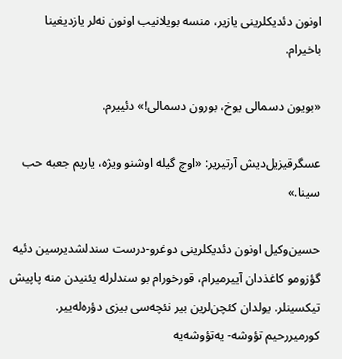اونون دئدیکلرینی یازیر، منسه بویلانیب اونون نه‌لر یازدیغینا باخیرام.

«بویون دسمالی یوخ، بورون دسمالی!» دئییرم.

عسگرقیزیل‌دیش آرتیریر: «اوچ گیله اوشنو ویژه، یاریم جعبه حب سینا.»

حسین‌وکیل اونون دئدیکلرینی دوغرو-درست سندلشدیرسین دئیه گؤزومو کاغذدان آییرمیرام، قورخورام بو سندلرله یئنیدن منه پاپیش تیکسینلر. یولدان کئچن‌لرین بیر نئچه‌سی بیزی دؤره‌له‌ییر. کورمیررحیم تؤوشه- یه‌تؤوشه‌یه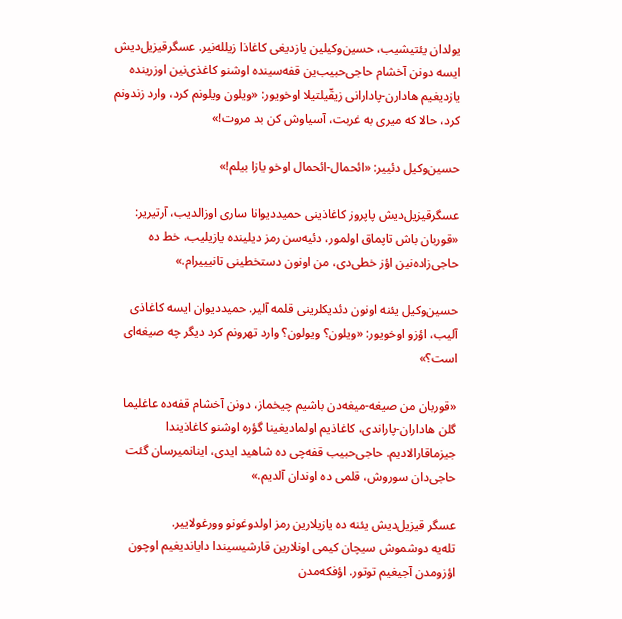یولدان یئتیشیب، حسین‌وکیلین یازدیغی کاغاذا زیلله‌نیر. عسگرقیزیل‌دیش ایسه دونن آخشام حاجی‌حبیب‌ین قفه‌سینده اوشنو کاغذی‌نین اوزرینده یازدیغیم هادارن-پادارانی زیقّیلتیلا اوخویور: «ویلون ویلونم کرد، وارد زندونم کرد، حالا که میری به غربت، آسیاوش کن بد مروت!»

حسین‌وکیل دئییر: «ائحمال-ائحمال اوخو یازا بیلم!»

عسگرقیزیل‌دیش پاپروز کاغاذینی حمیددیوانا ساری اوزالدیب، آرتیریر: «قوربان باش تاپماق اولمور، دئیه‌سن رمز دیلینده یازیلیب، خط ده حاجی‌زاده‌نین اؤز خطی‌دی، من اونون دستخطینی تانیییرام.»

حسین‌وکیل یئنه اونون دئدیکلرینی قلمه آلیر. حمید‌دیوان ایسه کاغاذی آلیب، اؤزو اوخویور: «ویلون؟ ویولون؟ وارد تهرونم کرد دیگر چه صیغه‌ای است؟»

«قوربان من صیغه-میغه‌دن باشیم چیخماز، دونن آخشام قفه‌ده عاغلیما گلن هاداران-پاراندی، کاغاذیم اولمادیغینا گؤره اوشنو کاغاذیندا جیزماقارالادیم. حاجی‌حبیب قفه‌چی ده شاهید ایدی، اینانمیرسان گئت حاجی‌دان سوروش، قلمی ده اوندان آلدیم.»

عسگر قیزیل‌دیش یئنه ده یازیلارین رمز اولدوغونو وورغولاییر. تله‌یه ‌دوشموش سیچان کیمی اونلارین قارشیسیندا دایاندیغیم اوچون اؤزومدن آجیغیم توتور. اؤفکه‌مدن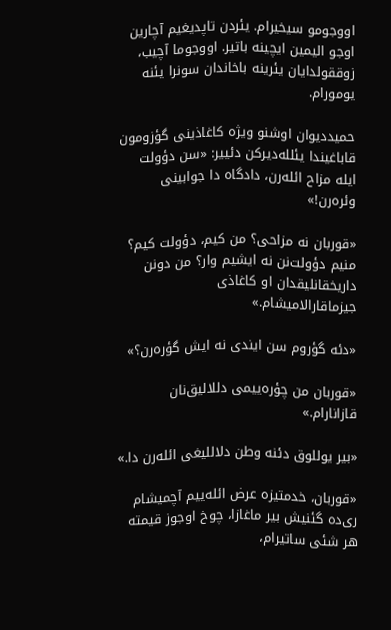اووجومو سیخیرام. یئردن تاپدیغیم آچارین اوجو الیمین ایچینه باتیر. اووجوما آچیب، زوققولدایان یئرینه باخاندان سونرا یئنه یومورام.

حمید‌دیوان اوشنو ویژه‌ کاغاذینی گؤزومون قاباغیندا یئلله‌دیرکن دئییر: «سن دؤولت ایله مزاح ائله‌رن، دادگاه دا جوابینی وئره‌رن!»

«قوربان نه مزاحی؟ من کیم، دؤولت کیم؟ منیم دؤولت‌نن نه ایشیم وار؟ من دونن داریخقانلیقدان او کاغاذی جیزماقارالامیشام.»

«دئه گؤروم سن ایندی نه ایش گؤره‌رن؟»

«قوربان من چؤره‌ییمی دللالیق‌نان قازانارام.»

«بیر یوللوق دئنه وطن دلاللیغی ائله‌رن دا.»

«قوربان، خدمتیزه عرض ائله‌ییم آچمیشام ری‌ده گئنیش بیر ماغازا، چوخ اوجوز قیمته هر شئی ساتیرام،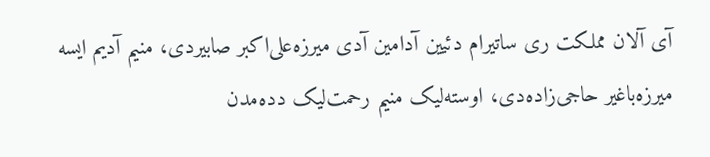آی آلان مملکت ری ساتیرام دئیین آدامین آدی میرزه‌علی‌اکبر صابیردی، منیم آدیم ایسه میرزه‌باغیر حاجی‌زاده‌دی، اوسته‌لیک منیم رحمت‌لیک دده‌مدن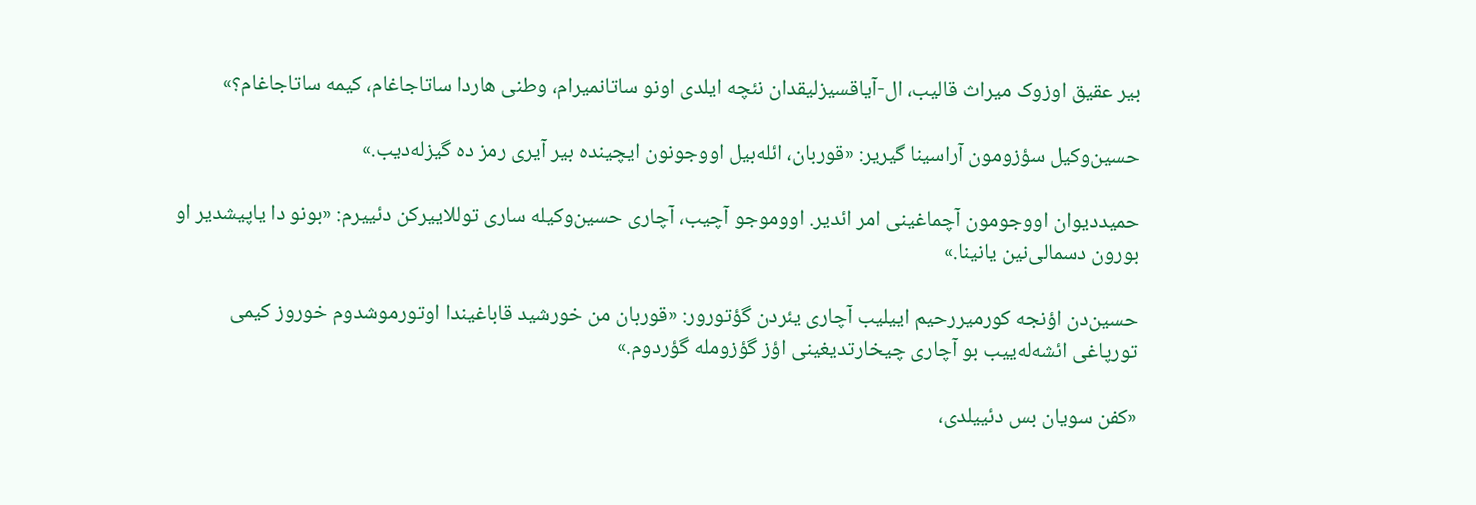بیر عقیق اوزوک میراث قالیب، ال-آیاقسیزلیقدان نئچه ایلدی اونو ساتانمیرام، وطنی هاردا ساتاجاغام، کیمه ساتاجاغام؟»

حسین‌وکیل سؤزومون آراسینا گیریر: «قوربان، ائله‌بیل اووجونون ایچینده بیر آیری رمز ده گیزله‌دیب.»

حمیددیوان اووجومون آچماغینی امر ائدیر. اووموجو آچیب، آچاری حسین‌وکیله ساری توللاییرکن دئییرم‌: «بونو دا یاپیشدیر او بورون دسمالی‌نین یانینا.»

حسین‌دن اؤنجه کورمیررحیم اییلیب آچاری یئردن گؤتورور: «قوربان من خورشید قاباغیندا اوتورموشدوم خوروز کیمی تورپاغی ائشه‌له‌ییب بو آچاری چیخارتدیغینی اؤز گؤزومله گؤردوم.»

«کفن سویان بس دئییلدی،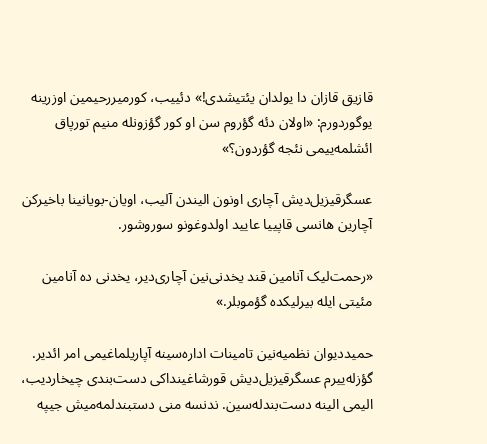قازیق قازان دا یولدان یئتیشدی!» دئییب، کورمیررحیمین اوزرینه یوگوردورم: «اولان دئه گؤروم سن او کور گؤزونله منیم تورپاق ائشلمه‌ییمی نئجه گؤردون؟»

عسگرقیزیل‌دیش آچاری اونون الیندن آلیب، اویان-بویانینا باخیرکن آچارین هانسی قاپییا عایید اولدوغونو سوروشور.

«رحمت‌لیک آنامین قند یخدنی‌نین آچاری‌دیر، یخدنی ده آنامین مئیتی ایله بیرلیکده گؤموبلر.»

حمیددیوان نظمیه‌نین تامینات اداره‌سینه آپاریلماغیمی امر ائدیر. گؤزله‌ییرم عسگرقیزیل‌دیش قورشاغینداکی دست‌بندی چیخاردیب، الیمی الینه دست‌بند‌له‌سین. ندنسه منی دستبندلمه‌میش جیپه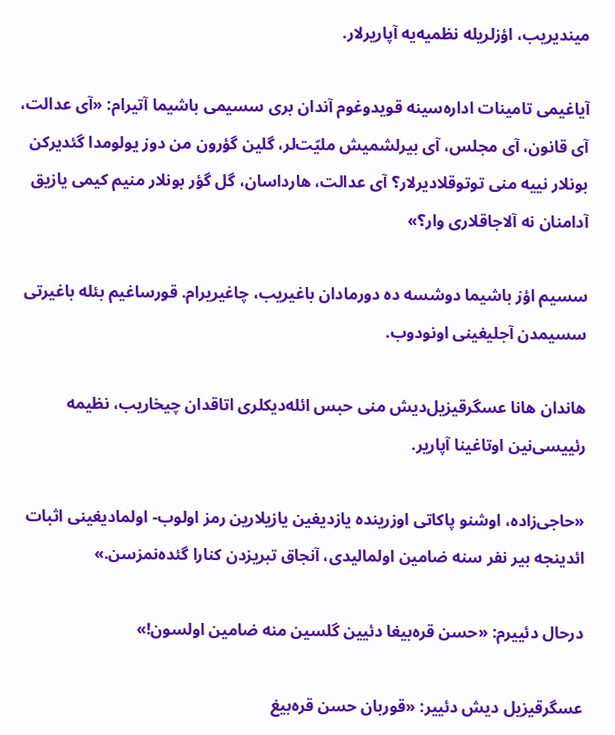میندیریب، اؤزلریله نظمیه‌یه آپاریرلار.

آیاغیمی تامینات اداره‌سینه قویدوغوم آندان بری سسیمی باشیما آتیرام: «آی عدالت، آی قانون، آی مجلس، آی بیرلشمیش ملیّت‌لر، گلین گؤرون من دوز یولومدا گئدیرکن بونلار نییه منی توتوقلادیرلار؟ آی عدالت، هارداسان، گل گؤر بونلار منیم کیمی یازیق آدامنان نه آلاجاقلاری وار؟»

سسیم اؤز باشیما دوشسه ده دورمادان باغیریب، چاغیریرام. قورساغیم بئله باغیرتی سسیمدن آجلیغینی اونودوب.

هاندان هانا عسگرقیزیل‌دیش منی حبس ائله‌دیکلری اتاقدان چیخاریب، نظیمه‌ رئییسی‌نین اوتاغینا آپاریر.

«حاجی‌زاده، اوشنو پاکاتی اوزرینده یازدیغین یازیلارین رمز اولوب- اولمادیغینی اثبات ائدینجه بیر نفر سنه ضامین اولمالیدی، آنجاق تبریزدن کنارا گئده‌نمزسن.»

درحال دئییرم: «حسن قره‌بیغا دئیین گلسین منه ضامین اولسون!»

عسگرقیزیل دیش دئییر: «قوربان حسن قره‌بیغ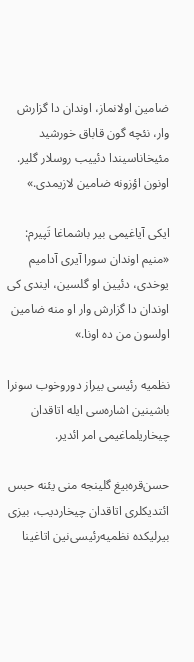ضامین اولانماز، اوندان دا گزارش وار، نئچه گون قاباق خورشید مئیخاناسیندا دئییب روسلار گلیر. اونون اؤزونه ضامین لازیمدی.»

ایکی آیاغیمی بیر باشماغا تَپیرم: «منیم اوندان سورا آیری آدامیم یوخدی، دئیین او گلسین، ایندی کی اوندان دا گزارش وار او منه ضامین اولسون من ده اونا.»

نظمیه رئیسی بیراز دوروخوب سونرا باشینین اشاره‌سی ایله اتاقدان چیخاریلماغیمی امر ائدیر.

حسن‌قره‌بیغ گلینجه منی یئنه حبس ائتدیکلری اتاقدان چیخاردیب، بیزی بیرلیکده نظمیه‌رئیسی‌نین اتاغینا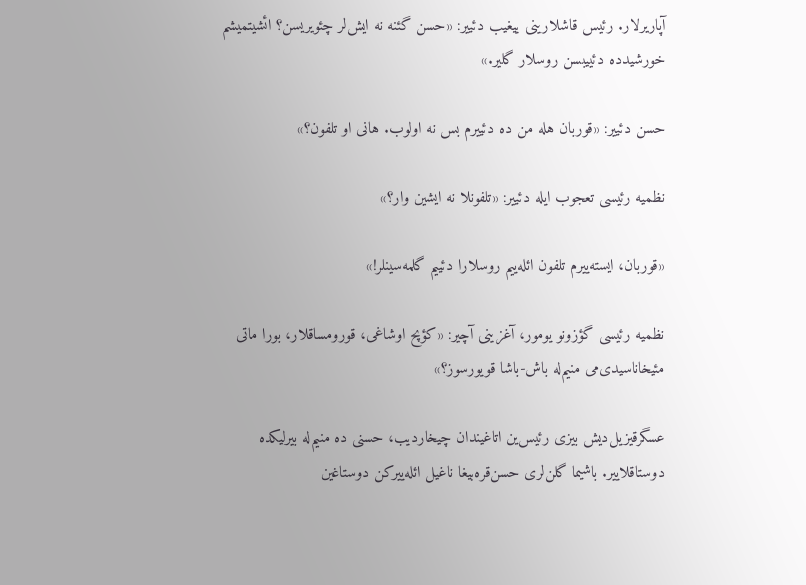آپاریرلار. رئیس قاشلارینی ییغیب دئییر: «حسن گئنه نه ایش‌لر چئویریسن؟ ائشیتمیشم خورشید‌ده دئییبسن روسلار گلیر.»

حسن دئییر: «قوربان هله من ده دئییرم بس نه اولوب. هانی او تلفون؟»

نظمیه رئیسی تعجوب ایله دئییر: «تلفونلا نه ایشین وار؟»

«قوربان، ایسته‌ییرم تلفون ائله‌ییم روسلارا دئییم گلمه‌سینلر!»

نظمیه رئیسی گؤزونو یومور، آغزینی آچیر: «کؤپح اوشاغی، قورومساقلار، بورا ماتی مئیخاناسیدی‌می منیم‌له باش-باشا قویورسوز؟»

عسگرقیزیل‌دیش بیزی رئیس‌ین اتاغیندان چیخاردیب، حسنی ده منیم‌له بیرلیکده دوستاقلاییر. باشیما گلن‌لری حسن‌قره‌بیغا ناغیل ائله‌ییرکن دوستاغین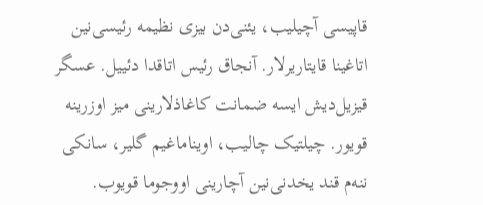قاپیسی آچیلیب، یئنی‌دن بیزی نظیمه رئیسی‌نین اتاغینا قایتاریرلار. آنجاق رئیس اتاقدا دئییل. عسگر قیزیل‌دیش ایسه ضمانت کاغاذلارینی میز اوزرینه قویور. چیلتیک چالیب، اویناماغیم گلیر، سانکی ننه‌م قند یخدنی‌نین آچارینی اووجوما قویوب.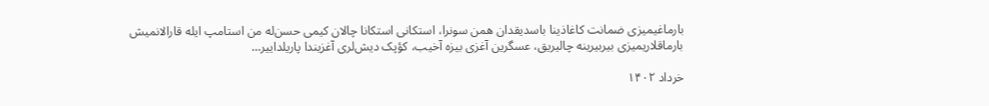بارماغیمیزی ضمانت کاغاذینا باسدیقدان همن سونرا، استکانی استکانا چالان کیمی حسن‌له من استامپ ایله قارالانمیش بارماقلاریمیزی بیربیرینه چالیریق، عسگرین آغزی بیزه آخیب، کؤپک دیش‌لری آغزیندا پاریلداییر…

خرداد ۱۴۰۲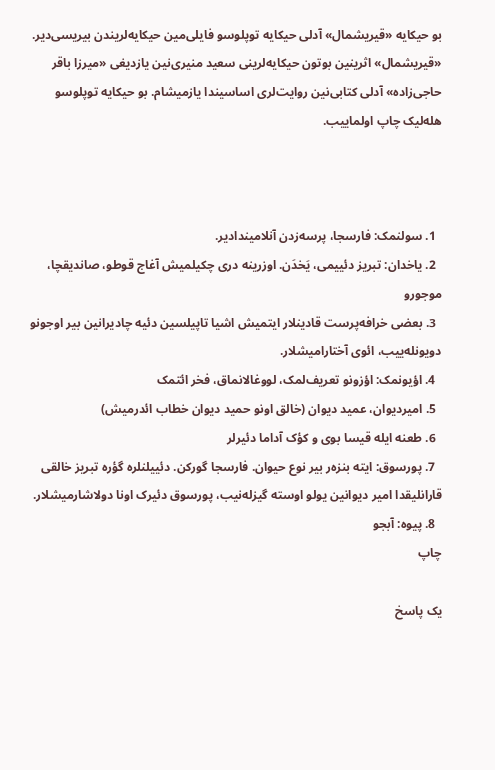بو حیکایه «قیریشمال» آدلی حیکایه توپلوسو فایلی‌مین حیکایه‌لریندن بیریسی‌دیر. «قیریشمال» اثرینین بوتون حیکایه‌لرینی سعید منیری‌نین یازدیغی «میرزا باقر حاجی‌زاده» آدلی کتابی‌نین روایت‌لری اساسیندا یازمیشام. بو حیکایه توپلوسو هله‌لیک چاپ اولماییب.



  1. سولنمک: فارسجا، پرسه‌زدن آنلامیندادیر.
  2. یاخدان: تبریز دئییمی، یَخدَن. اوزرینه دری چکیلمیش آغاج قوطو، صاندیقچا، موجورو
  3. بعضی خرافه‌پرست قادینلار ایتمیش اشیا تاپیلسین دئیه چادیرانین بیر اوجونو دویونله‌ییب، ائوی آختارامیشلار.
  4. اؤیونمک: اؤزونو تعریف‌لمک، لووغالانماق، فخر ائتمک
  5. امیر‌دیوان، عمید دیوان (خالق اونو حمید دیوان خطاب ائدرمیش)
  6. طعنه ایله قیسا بوی و کؤک آداما دئیرلر
  7. پورسوق: ایته بنزه‌ر بیر نوع حیوان. فارسجا گورکن. دئییلنلره گؤره تبریز خالقی قارانلیقدا امیر دیوانین یولو اوسته گیزله‌نیب، پورسوق دئیرک اونا دولاشارمیشلار.
  8. پیوه: آبجو
چاپ

یک پاسخ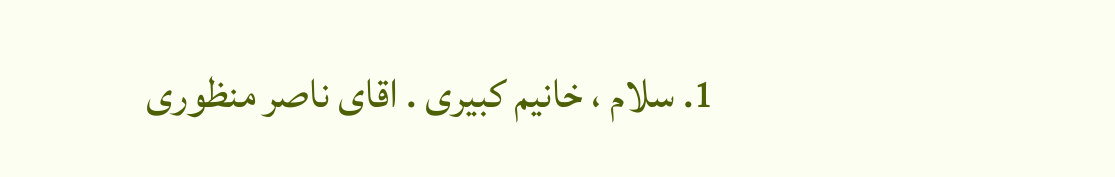1. سلام ، خانیم کبیری . اقای ناصر منظوری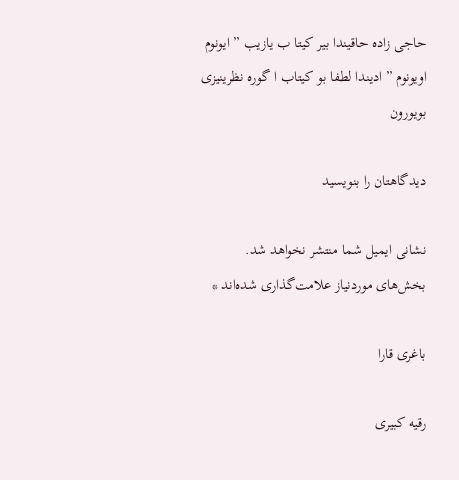حاجی زاده حاقیندا بیر کیتا ب یازیب ” ایونوم اویونوم ” ادیندا لطفا بو کیتاب ا گوره نظرینیزی بویورون

دیدگاهتان را بنویسید

نشانی ایمیل شما منتشر نخواهد شد. بخش‌های موردنیاز علامت‌گذاری شده‌اند *

باغری قارا

رقیه کبیری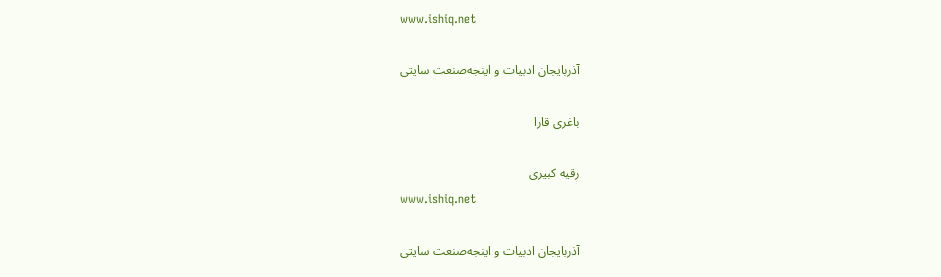www.ishiq.net

آذربایجان ادبیات و اینجه‌صنعت سایتی

باغری قارا

رقیه کبیری
www.ishiq.net

آذربایجان ادبیات و اینجه‌صنعت سایتی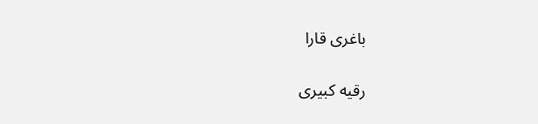باغری قارا

رقیه کبیری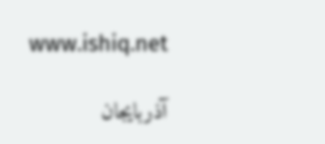www.ishiq.net

آذربایجان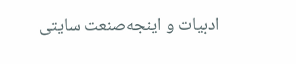ادبیات و اینجه‌صنعت سایتی